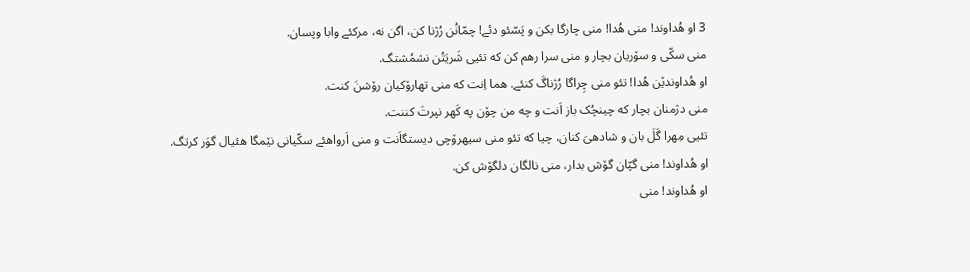3 او هُداوند! منی هُدا! منی چارگا بکن و پَسّئو دئے! چمّانُن رُژنا کن، اگن نه، مرکئے وابا وپسان.
منی سکّی و سۆریان بچار و منی سرا رهم کن که تئیی شَریَتُن نشمُشتگ.
او هُداوندێن هُدا! تئو منی چِراگا رُژناگَ کنئے. هما اِنت که منی تهارۆکیان رۆشنَ کنت.
منی دژمنان بچار که چینچُک باز اَنت و چه من چۆن په کَهر نپرتَ کننت.
تئیی مِهرا گَلَ بان و شادهیَ کنان، چیا که تئو منی سیهرۆچی دیستگاَنت و منی اَرواهئے سکّیانی نێمگا هئیال گوَر کرتگ.
او هُداوند! منی گپّان گۆش بدار، منی نالگان دلگۆش کن.
او هُداوند! منی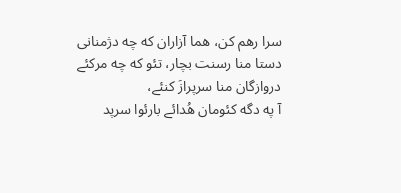سرا رهم کن، هما آزاران که چه دژمنانی دستا منا رسنت بچار، تئو که چه مرکئے دروازگان منا سرپرازَ کنئے،
آ په دگه کئومان هُدائے بارئوا سرپد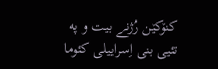کنۆکێن رُژنے بیت و په تئیی بنی اِسراییلی کئوما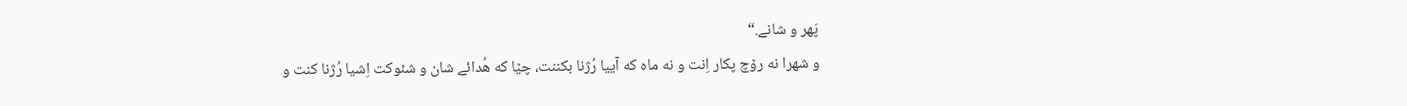پَهر و شانے.“
و شهرا نه رۆچ پکار اِنت و نه ماه که آییا رُژنا بکننت، چێا که هُدائے شان و شئوکت اِشیا رُژنا کنت و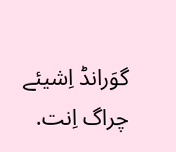گوَرانڈ اِشیئے چراگ اِنت.